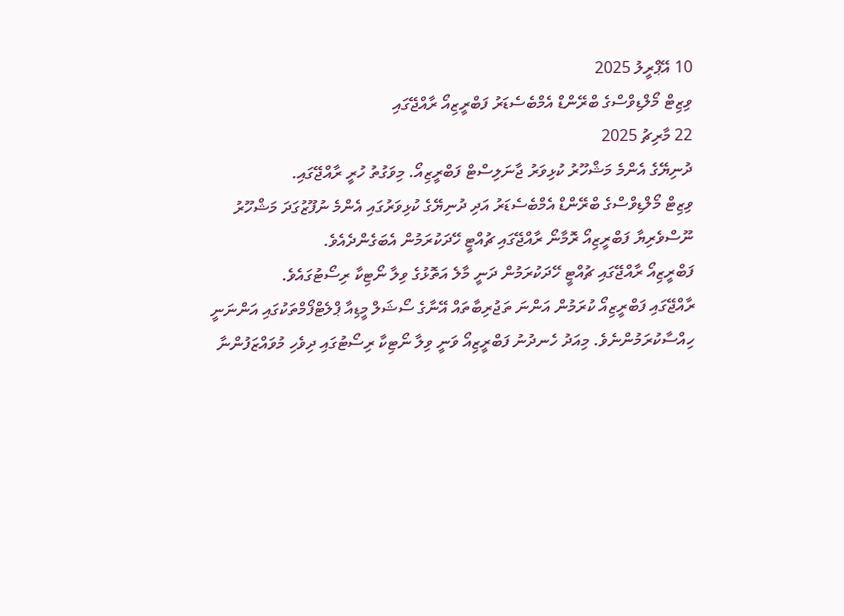10 އޭޕްރީލު 2025
ވިޒިޓް މޯލްޑިވްސްގެ ބްރޭންޑް އެމްބެސެޑަރު ފަބްރީޒިއޯ ރާއްޖޭގައި
22 މާރިޗު 2025
ދުނިޔޭގެ އެންމެ މަޝްހޫރު ކުޅިވަރު ޖާނަލިސްޓް ފަބްރީޒިއޯ. މިވަގުތު ހުރީ ރާއްޖޭގައި.
ވިޒިޓް މޯލްޑިވްސްގެ ބްރޭންޑް އެމްބެސެޑަރު އަދި ދުނިޔޭގެ ކުޅިވަރުގައި އެންމެ ނުފޫޒުގަދަ މަޝްހޫރު ނޫސްވެރިޔާ ފަބްރީޒިއޯ ރޮމާނޯ ރާއްޖޭގައި ޗުއްޓީ ހޭދަކުރަމުން އެބަގެންދެއެވެ.
ފަބްރީޒިއޯ ރާއްޖޭގައި ޗުއްޓީ ހޭދަކުރަމުން ދަނީ މާލެ އަތޮޅުގެ ވިލާ ނޯޓިކާ ރިސޯޓުގައެވެ.
ރާއްޖޭގައި ފަބްރީޒިއޯ ކުރަމުން އަންނަ ތަޖުރިބާތައް އޭނާގެ ސޯޝަލް މީޑިއާ ޕްލެޓްފޯމްތަކުގައި އަންނަނީ ހިއްސާކުރަމުންނެވެ. މިއަދު ހެނދުނު ފަބްރީޒިއޯ ވަނީ ވިލާ ނޯޓިކާ ރިސޯޓުގައި ދިވެހި މުވައްޒަފުންނާ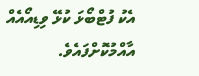އެކު ފުޓްބޯޅަ ކުޅޭ ވިޑިއޯއެއް އާއްމުކޮށްފައެވެ.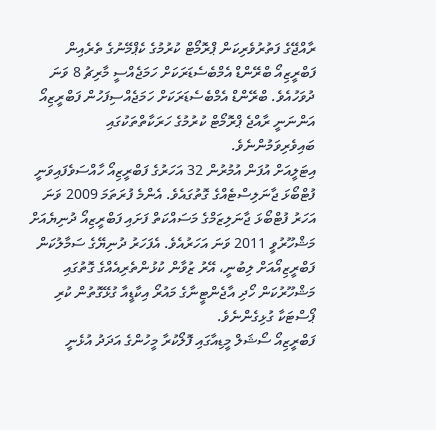ރާއްޖޭގެ ފަތުރުވެރިކަން ޕްރޮމޯޓް ކުރުމުގެ ކެޕްމޭނުގެ ތެރެއިން ފަބްރީޒިއޯ ބްރޭންޑް އެމްބެސެޑަރަކަށް ހަމަޖެއްސީ މާރިޗު 8 ވަނަ ދުވަހުއެވެ. ބްރޭންޑް އެމްބެސެޑަރަކަށް ހަމަޖެއްސިފަހުން ފަބްރީޒިއޯ އަންނަނީ ރާއްޖެ ޕްރޮމޯޓް ކުރުމުގެ ހަރަކާތްތަކުގައި ބައިވެރިވަމުންނެވެ.
އިޓަލީއަށް އުފަން އުމުރުން 32 އަހަރުގެ ފަބްރީޒިއޯ ހާއްސަވެފައިވަނީ ފުޓްބޯޅަ ޖާނަލިސްޓެއްގެ ގޮތުގައެވެ. އެންމެ ފުރަތަމަ 2009 ވަނަ އަހަރު ފުޓްބޯޅަ ޖާނަލިޒަމްގެ މަސައްކަތް ފަށައި ފަބްރީޒިއޯ ދުނިޔެއަށް މަޝްހޫރުވީ 2011 ވަނަ އަހަރުއެވެ. އެފަހަރު ދުނިޔޭގެ ސަމާލުކަން ފަބްރީޒިއޯއަށް ލިބުނީ، އޭރު ޒުވާން ކުޅުންތެރިއެއްގެ ގޮތުގައި މަޝްހޫރުކަން ހޯދި އާޖެންޓީނާގެ މައުރޯ އިކާޑީއާ ގުޅޭގޮތުން ކުރި ޕޯސްޓަކާ ގުޅިގެންނެވެ.
ފަބްރީޒިއޯ ސޯޝަލް މީޑިއާގައި ފޮލޯކުރާ މީހުންގެ އަދަދު އުޅެނީ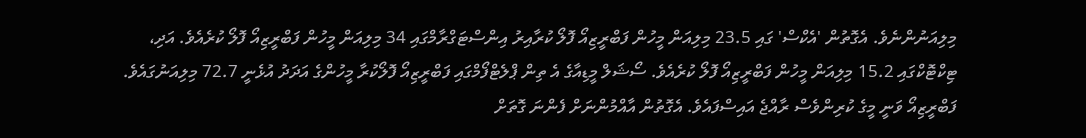މިލިއަނުންނެވެ. އެގޮތުން 'އެކްސް' ގައި 23.5 މިލިއަން މީހުން ފަބްރީޒިއޯ ފޮލޯ ކުރާއިރު އިންސްޓަގްރާމްގައި 34 މިލިއަން މީހުން ފަބްރީޒިއޯ ފޮލޯ ކުރެއެވެ. އަދި، ޓިކްޓޮކްގައި 15.2 މިލިއަން މީހުން ފަބްރީޒިއޯ ފޮލޯ ކުރެއެވެ. ސޯޝަލް މީޑިއާގެ އެ ތިން ޕްލެޓްފޯމްގައި ފަބްރީޒިއޯ ފޮލޯކުރާ މީހުންގެ އަދަދު އުޅެނީ 72.7 މިލިއަނުގައެވެ.
ފަބްރީޒިއޯ ވަނީ މީގެ ކުރިންވެސް ރާއްޖެ އައިސްފައެވެ. އެގޮތުން އާއްމުންނަށް ފެންނަ ގޮތަށް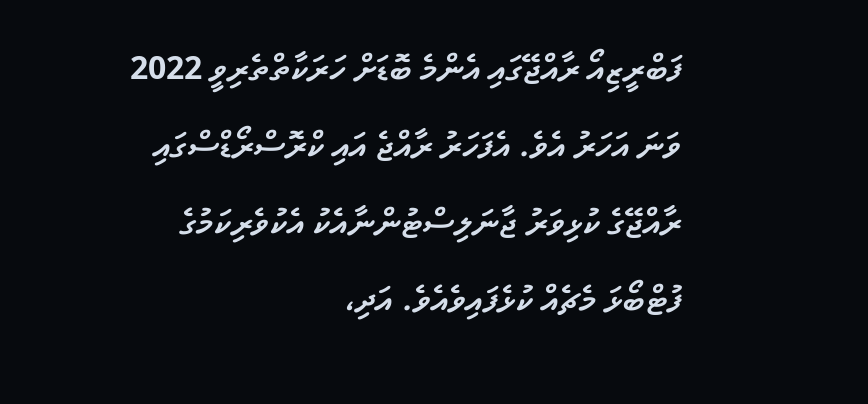ފަބްރީޒިއޯ ރާއްޖޭގައި އެންމެ ބޮޑަށް ހަރަކާތްތެރިވީ 2022 ވަނަ އަހަރު އެވެ. އެފަހަރު ރާއްޖެ އައި ކްރޮސްރޯޑްސްގައި ރާއްޖޭގެ ކުޅިވަރު ޖާނަލިސްޓުންނާއެކު އެކުވެރިކަމުގެ ފުޓްބޯޅަ މެޗެއް ކުޅެފައިވެއެވެ. އަދި،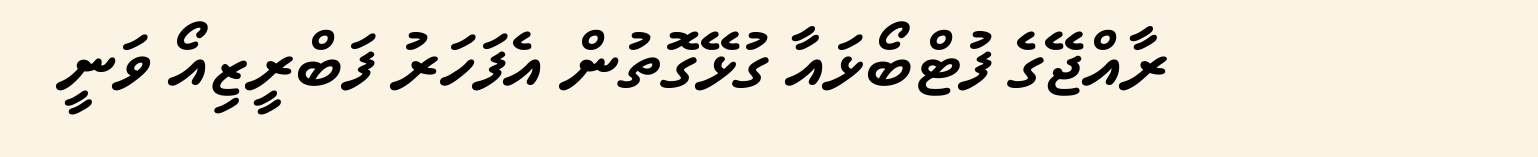ރާއްޖޭގެ ފުޓްބޯޅައާ ގުޅޭގޮތުން އެފަހަރު ފަބްރީޒިއޯ ވަނީ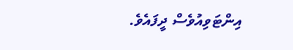އިންޓަވިއުވެސް ދީފައެވެ.